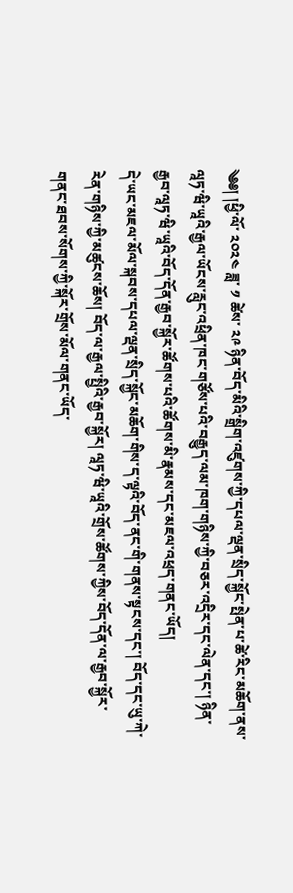༄༅། །ཕྱི་ལོ་ ༢༠༢༤ ཟླ་ ༡ ཚེས་ ༢༩ ཉིན་བོད་མིའི་སྒྲིག་འཛུགས་ཀྱི་དཔལ་ལྡན་སྲིད་སྐྱོང་སྤེན་པ་ཚེ་རིང་མཆོག་ནས་ལཱཏ་ཝི་ཡཱའི་རྒྱལ་ཡོངས་རླུང་འཕྲིན་ཁང་གཙོས་པའི་བརྒྱུད་ལམ་ཁག་གཉིས་ཀྱི་བཅར་འདྲིར་དང་ལེན་དང་། ཉིན་རྒྱབ་ལཱཏ་ཝི་ཡཱའི་བོད་དོན་རྒྱབ་སྐྱོར་ཚོགས་པའི་ཚོགས་མི་རྣམས་དང་མཇལ་འཕྲད་གནང་ཡོད།
དེ་ཡང་མཇལ་མོལ་སྐབས་དཔལ་ལྡན་སྲིད་སྐྱོང་མཆོག་གིས་ད་ལྟའི་བོད་ནང་གི་གནས་སྟངས་དང་། བོད་དང་ཡུ་ཀེ་རེན་གཉིས་ཀྱི་མཚུངས་ཆོས། བོད་ལ་རྒྱལ་སྤྱིའི་རྒྱབ་སྐྱོར། ལཱཏ་ཝི་ཡཱའི་གྲོས་ཚོགས་ཀྱིས་བོད་དོན་ལ་རྒྱབ་སྐྱོར་གནང་ཐབས་སོགས་ཀྱི་སྐོར་གྲོས་མོལ་གནང་ཡོད་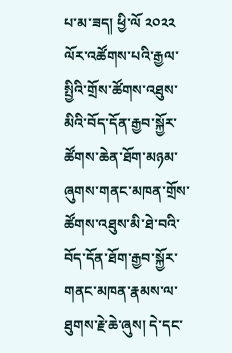པ་མ་ཟད། ཕྱི་ལོ ༢༠༢༢ ལོར་འཚོགས་པའི་རྒྱལ་སྤྱིའི་གྲོས་ཚོགས་འཐུས་མིའི་བོད་དོན་རྒྱབ་སྐྱོར་ཚོགས་ཆེན་ཐོག་མཉམ་ཞུགས་གནང་མཁན་གྲོས་ཚོགས་འཐུས་མི་ཐེ་བའི་བོད་དོན་ཐོག་རྒྱབ་སྐྱོར་གནང་མཁན་རྣམས་ལ་ཐུགས་རྗེ་ཆེ་ཞུས། དེ་དང་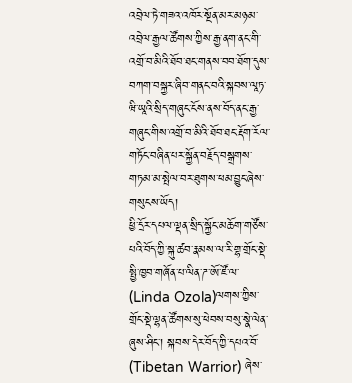འབྲེལ་ཏེ་གཟའ་འཁོར་སྔོན་མར་མཉམ་འབྲེལ་རྒྱལ་ཚོགས་ཀྱིས་རྒྱ་ནག་ནང་གི་འགྲོ་བ་མིའི་ཐོབ་ཐང་གནས་བབ་ཐོག་དུས་བཀག་བསྐྱར་ཞིབ་གནང་བའི་སྐབས་ལཱཏ་ཝི་ཡཱའི་སྲིད་གཞུང་ངོས་ནས་བོད་ནང་རྒྱ་གཞུང་གིས་འགྲོ་བ་མིའི་ཐོབ་ཐང་རྡོག་རོལ་གཏོང་བཞིན་པར་སྐྱོན་བརྗོད་བསྒྲགས་གཏམ་མ་སྤེལ་བར་ཐུགས་ཕམ་བྱུང་ཞེས་གསུངས་ཡོད།
ཕྱི་དྲོར་དཔལ་ལྡན་སྲིད་སྐྱོང་མཆོག་གཙོས་པའི་བོད་ཀྱི་སྐུ་ཚབ་རྣམས་ལ་རི་གྷ་གྲོང་སྡེ་སྤྱི་ཁྱབ་གཞོན་པ་ལིན་ཌ་ཨོ་ཛོ་ལ་ (Linda Ozola)ལགས་ཀྱིས་གྲོང་སྡེ་ལྷན་ཚོགས་སུ་ཕེབས་བསུ་སྣེ་ལེན་ཞུས་ཤིང་། སྐབས་དེར་བོད་ཀྱི་དཔའ་བོ་ (Tibetan Warrior) ཞེས་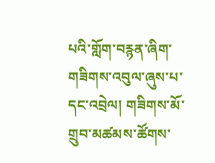པའི་གློག་བརྙན་ཞིག་གཟིགས་འབུལ་ཞུས་པ་དང་འབྲེལ། གཟིགས་མོ་གྲུབ་མཚམས་ཚོགས་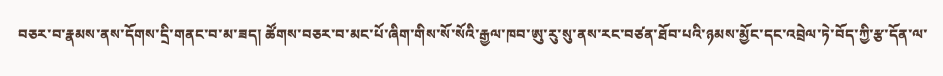བཅར་བ་རྣམས་ནས་དོགས་དྲི་གནང་བ་མ་ཟད། ཚོགས་བཅར་བ་མང་པོ་ཞིག་གིས་སོ་སོའི་རྒྱལ་ཁབ་ཨུ་རུ་སུ་ནས་རང་བཙན་ཐོབ་པའི་ཉམས་མྱོང་དང་འབྲེལ་ཏེ་བོད་ཀྱི་རྩ་དོན་ལ་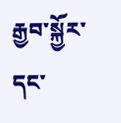རྒྱབ་སྐྱོར་དང་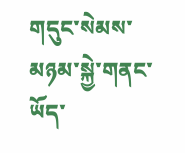གདུང་སེམས་མཉམ་སྐྱེ་གནང་ཡོད་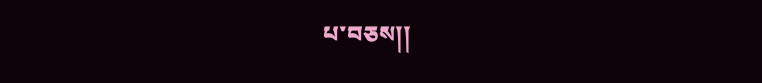པ་བཅས།།